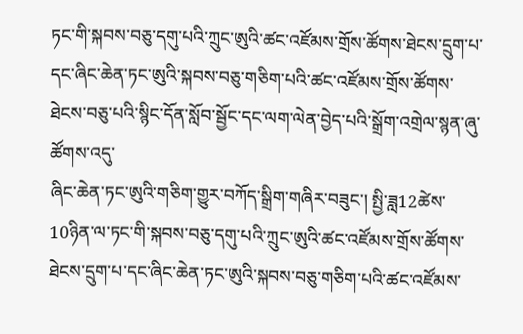ཏང་གི་སྐབས་བཅུ་དགུ་པའི་ཀྲུང་ཨུའི་ཚང་འཛོམས་གྲོས་ཚོགས་ཐེངས་དྲུག་པ་དང་ཞིང་ཆེན་ཏང་ཨུའི་སྐབས་བཅུ་གཅིག་པའི་ཚང་འཛོམས་གྲོས་ཚོགས་ཐེངས་བཅུ་པའི་སྙིང་དོན་སློབ་སྦྱོང་དང་ལག་ལེན་བྱེད་པའི་སྒྲོག་འགྲེལ་སྙན་ཞུ་ཚོགས་འདུ་
ཞིང་ཆེན་ཏང་ཨུའི་གཅིག་གྱུར་བཀོད་སྒྲིག་གཞིར་བཟུང་། སྤྱི་ཟླ12ཚེས་10ཉིན་ལ་ཏང་གི་སྐབས་བཅུ་དགུ་པའི་ཀྲུང་ཨུའི་ཚང་འཛོམས་གྲོས་ཚོགས་ཐེངས་དྲུག་པ་དང་ཞིང་ཆེན་ཏང་ཨུའི་སྐབས་བཅུ་གཅིག་པའི་ཚང་འཛོམས་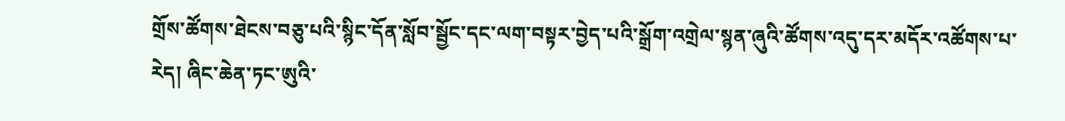གྲོས་ཚོགས་ཐེངས་བཅུ་པའི་སྙིང་དོན་སློབ་སྦྱོང་དང་ལག་བསྟར་བྱེད་པའི་སྒྲོག་འགྲེལ་སྙན་ཞུའི་ཚོགས་འདུ་དར་མདོར་འཚོགས་པ་རེད། ཞིང་ཆེན་ཏང་ཨུའི་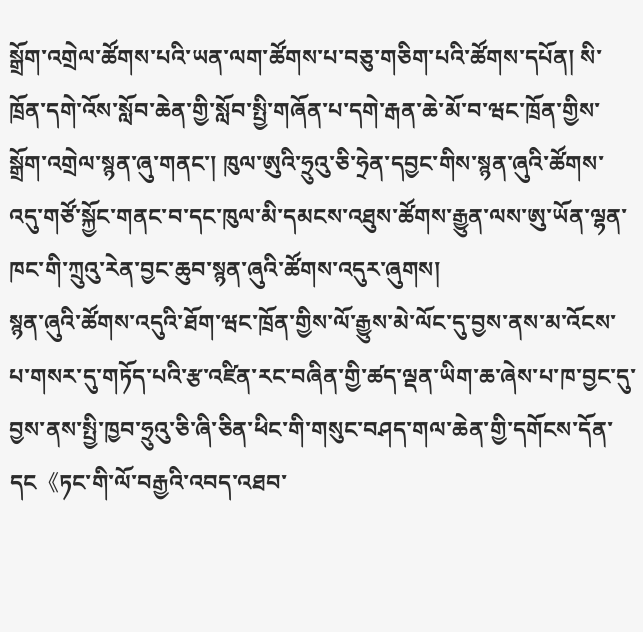སྒྲོག་འགྲེལ་ཚོགས་པའི་ཡན་ལག་ཚོགས་པ་བཅུ་གཅིག་པའི་ཚོགས་དཔོན། སི་ཁྲོན་དགེ་འོས་སློབ་ཆེན་གྱི་སློབ་སྤྱི་གཞོན་པ་དགེ་རྒན་ཆེ་མོ་བ་ཝང་ཁྲོན་གྱིས་སྒྲོག་འགྲེལ་སྙན་ཞུ་གནང་། ཁུལ་ཨུའི་ཧྲུའུ་ཅི་ཧྲེན་དབྱང་གིས་སྙན་ཞུའི་ཚོགས་འདུ་གཙོ་སྐྱོང་གནང་བ་དང་ཁུལ་མི་དམངས་འཐུས་ཚོགས་རྒྱུན་ལས་ཨུ་ཡོན་ལྷན་ཁང་གི་ཀྲུའུ་རེན་བྱང་ཆུབ་སྙན་ཞུའི་ཚོགས་འདུར་ཞུགས།
སྙན་ཞུའི་ཚོགས་འདུའི་ཐོག་ཝང་ཁྲོན་གྱིས་ལོ་རྒྱུས་མེ་ལོང་དུ་བྱས་ནས་མ་འོངས་པ་གསར་དུ་གཏོད་པའི་རྩ་འཛིན་རང་བཞིན་གྱི་ཚད་ལྡན་ཡིག་ཆ་ཞེས་པ་ཁ་བྱང་དུ་བྱས་ནས་སྤྱི་ཁྱབ་ཧྲུའུ་ཅི་ཞི་ཅིན་ཕིང་གི་གསུང་བཤད་གལ་ཆེན་གྱི་དགོངས་དོན་དང《ཏང་གི་ལོ་བརྒྱའི་འབད་འཐབ་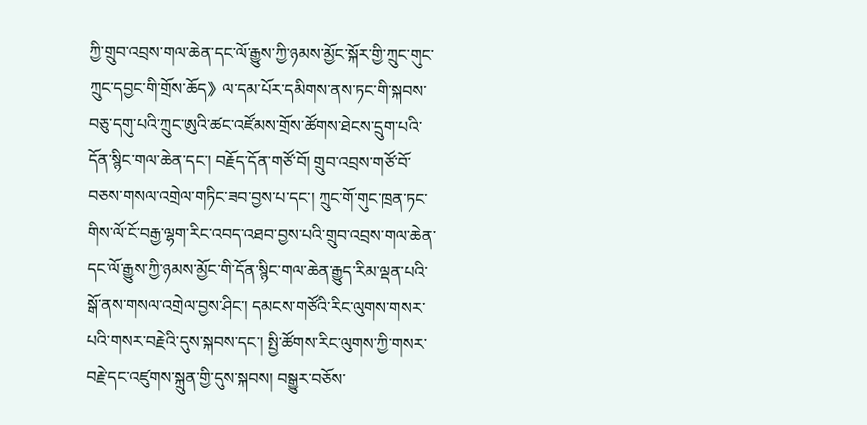ཀྱི་གྲུབ་འབྲས་གལ་ཆེན་དང་ལོ་རྒྱུས་ཀྱི་ཉམས་མྱོང་སྐོར་གྱི་ཀྲུང་གུང་ཀྲུང་དབྱང་གི་གྲོས་ཆོད》ལ་དམ་པོར་དམིགས་ནས་ཏང་གི་སྐབས་བཅུ་དགུ་པའི་ཀྲུང་ཨུའི་ཚང་འཛོམས་གྲོས་ཚོགས་ཐེངས་དྲུག་པའི་དོན་སྙིང་གལ་ཆེན་དང་། བརྗོད་དོན་གཙོ་བོ། གྲུབ་འབྲས་གཙོ་བོ་བཅས་གསལ་འགྲེལ་གཏིང་ཟབ་བྱས་པ་དང་། ཀྲུང་གོ་གུང་ཁྲན་ཏང་གིས་ལོ་ངོ་བརྒྱ་ལྷག་རིང་འབད་འཐབ་བྱས་པའི་གྲུབ་འབྲས་གལ་ཆེན་དང་ལོ་རྒྱུས་ཀྱི་ཉམས་མྱོང་གི་དོན་སྙིང་གལ་ཆེན་རྒྱུད་རིམ་ལྡན་པའི་སྒོ་ནས་གསལ་འགྲེལ་བྱས་ཤིང་། དམངས་གཙོའི་རིང་ལུགས་གསར་པའི་གསར་བརྗེའི་དུས་སྐབས་དང་། སྤྱི་ཚོགས་རིང་ལུགས་ཀྱི་གསར་བརྗེ་དང་འཛུགས་སྐྲུན་གྱི་དུས་སྐབས། བསྒྱུར་བཅོས་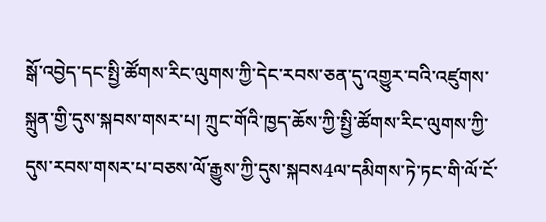སྒོ་འབྱེད་དང་སྤྱི་ཚོགས་རིང་ལུགས་ཀྱི་དེང་རབས་ཅན་དུ་འགྱུར་བའི་འཛུགས་སྐྲུན་གྱི་དུས་སྐབས་གསར་པ། ཀྲུང་གོའི་ཁྱད་ཆོས་ཀྱི་སྤྱི་ཚོགས་རིང་ལུགས་ཀྱི་དུས་རབས་གསར་པ་བཅས་ལོ་རྒྱུས་ཀྱི་དུས་སྐབས4ལ་དམིགས་ཏེ་ཏང་གི་ལོ་ངོ་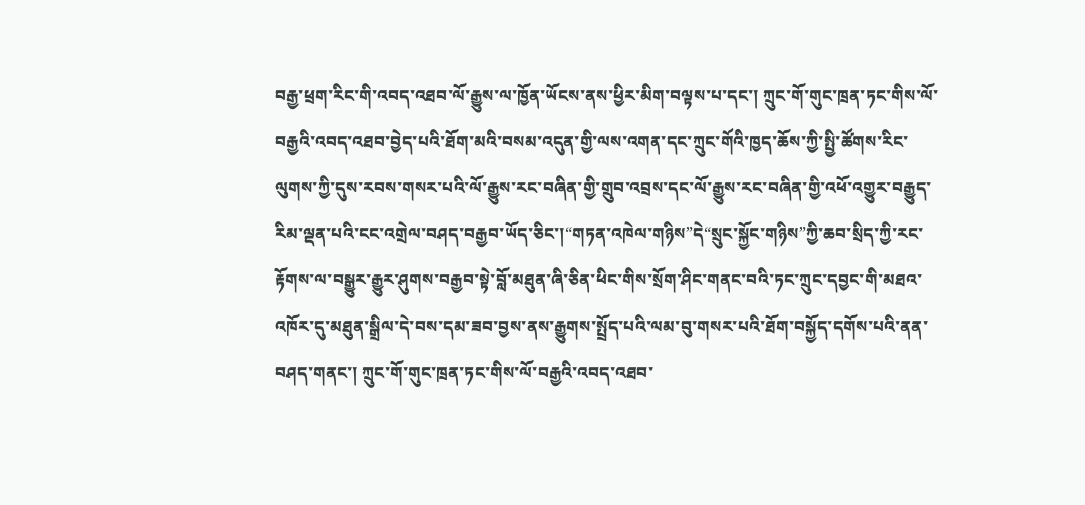བརྒྱ་ཕྲག་རིང་གི་འབད་འཐབ་ལོ་རྒྱུས་ལ་ཁྱོན་ཡོངས་ནས་ཕྱིར་མིག་བལྟས་པ་དང་། ཀྲུང་གོ་གུང་ཁྲན་ཏང་གིས་ལོ་བརྒྱའི་འབད་འཐབ་བྱེད་པའི་ཐོག་མའི་བསམ་འདུན་གྱི་ལས་འགན་དང་ཀྲུང་གོའི་ཁྱད་ཆོས་ཀྱི་སྤྱི་ཚོགས་རིང་ལུགས་ཀྱི་དུས་རབས་གསར་པའི་ལོ་རྒྱུས་རང་བཞིན་གྱི་གྲུབ་འབྲས་དང་ལོ་རྒྱུས་རང་བཞིན་གྱི་འཕོ་འགྱུར་བརྒྱུད་རིམ་ལྡན་པའི་ངང་འགྲེལ་བཤད་བརྒྱབ་ཡོད་ཅིང་།“གཏན་འཁེལ་གཉིས”དེ“སྲུང་སྐྱོང་གཉིས”ཀྱི་ཆབ་སྲིད་ཀྱི་རང་རྟོགས་ལ་བསྒྱུར་རྒྱུར་ཤུགས་བརྒྱབ་སྟེ་བློ་མཐུན་ཞི་ཅིན་ཕིང་གིས་སྲོག་ཤིང་གནང་བའི་ཏང་ཀྲུང་དབྱང་གི་མཐའ་འཁོར་དུ་མཐུན་སྒྲིལ་དེ་བས་དམ་ཟབ་བྱས་ནས་རྒྱུགས་སྤྲོད་པའི་ལམ་བུ་གསར་པའི་ཐོག་བསྐྱོད་དགོས་པའི་ནན་བཤད་གནང་། ཀྲུང་གོ་གུང་ཁྲན་ཏང་གིས་ལོ་བརྒྱའི་འབད་འཐབ་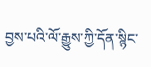བྱས་པའི་ལོ་རྒྱུས་ཀྱི་དོན་སྙིང་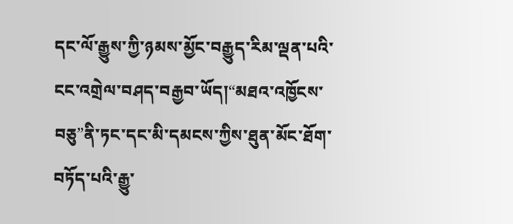དང་ལོ་རྒྱུས་ཀྱི་ཉམས་མྱོང་བརྒྱུད་རིམ་ལྡན་པའི་ངང་འགྲེལ་བཤད་བརྒྱབ་ཡོད།“མཐའ་འཁྱོངས་བཅུ”ནི་ཏང་དང་མི་དམངས་ཀྱིས་ཐུན་མོང་ཐོག་བཏོད་པའི་རྒྱུ་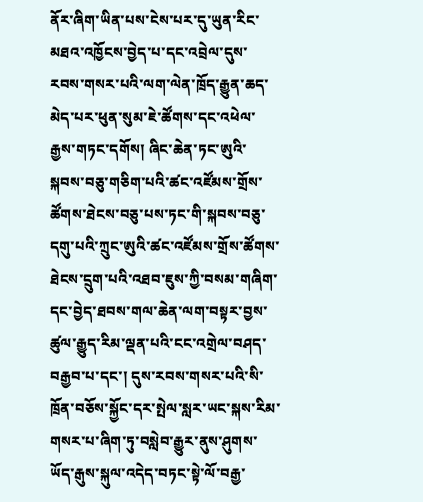ནོར་ཞིག་ཡིན་པས་ངེས་པར་དུ་ཡུན་རིང་མཐའ་འཁྱོངས་བྱེད་པ་དང་འབྲེལ་དུས་རབས་གསར་པའི་ལག་ལེན་ཁྲོད་རྒྱུན་ཆད་མེད་པར་ཕུན་སུམ་ཇེ་ཚོགས་དང་འཕེལ་རྒྱས་གཏང་དགོས། ཞིང་ཆེན་ཏང་ཨུའི་སྐབས་བཅུ་གཅིག་པའི་ཚང་འཛོམས་གྲོས་ཚོགས་ཐེངས་བཅུ་པས་ཏང་གི་སྐབས་བཅུ་དགུ་པའི་ཀྲུང་ཨུའི་ཚང་འཛོམས་གྲོས་ཚོགས་ཐེངས་དྲུག་པའི་འཐབ་ཇུས་ཀྱི་བསམ་གཞིག་དང་བྱེད་ཐབས་གལ་ཆེན་ལག་བསྟར་བྱས་ཚུལ་རྒྱུད་རིམ་ལྡན་པའི་ངང་འགྲེལ་བཤད་བརྒྱབ་པ་དང་། དུས་རབས་གསར་པའི་སི་ཁྲོན་བཅོས་སྐྱོང་དར་སྤེལ་སླར་ཡང་སྐས་རིམ་གསར་པ་ཞིག་ཏུ་བསླེབ་རྒྱུར་ནུས་ཤུགས་ཡོད་རྒུས་སྐུལ་འདེད་བཏང་སྟེ་ལོ་བརྒྱ་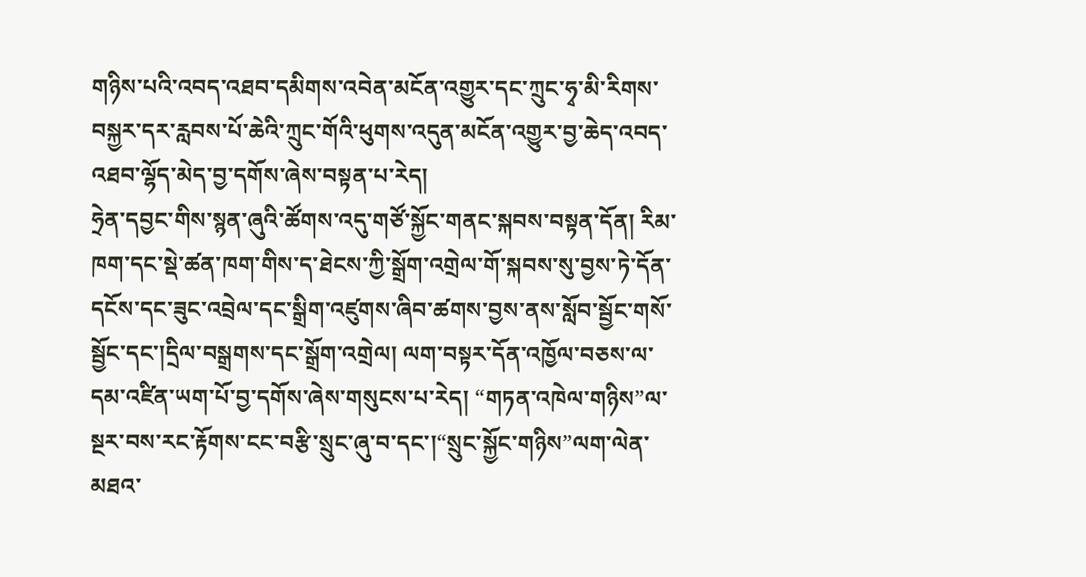གཉིས་པའི་འབད་འཐབ་དམིགས་འབེན་མངོན་འགྱུར་དང་ཀྲུང་ཧྭ་མི་རིགས་བསྐྱར་དར་རླབས་པོ་ཆེའི་ཀྲུང་གོའི་ཕུགས་འདུན་མངོན་འགྱུར་བྱ་ཆེད་འབད་འཐབ་ལྷོད་མེད་བྱ་དགོས་ཞེས་བསྟན་པ་རེད།
ཧྲེན་དབྱང་གིས་སྙན་ཞུའི་ཚོགས་འདུ་གཙོ་སྐྱོང་གནང་སྐབས་བསྟན་དོན། རིམ་ཁག་དང་སྡེ་ཚན་ཁག་གིས་ད་ཐེངས་ཀྱི་སྒྲོག་འགྲེལ་གོ་སྐབས་སུ་བྱས་ཏེ་དོན་དངོས་དང་ཟུང་འབྲེལ་དང་སྒྲིག་འཛུགས་ཞིབ་ཚགས་བྱས་ནས་སློབ་སྦྱོང་གསོ་སྦྱོང་དང་།དྲིལ་བསྒྲགས་དང་སྒྲོག་འགྲེལ། ལག་བསྟར་དོན་འཁྱོལ་བཅས་ལ་དམ་འཛིན་ཡག་པོ་བྱ་དགོས་ཞེས་གསུངས་པ་རེད། “གཏན་འཁེལ་གཉིས”ལ་སྔར་བས་རང་རྟོགས་ངང་བརྩི་སྲུང་ཞུ་བ་དང་།“སྲུང་སྐྱོང་གཉིས”ལག་ལེན་མཐའ་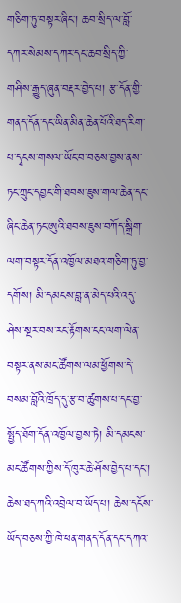གཅིག་ཏུ་བསྟར་ཞིང་། ཆབ་སྲིད་ལ་བློ་དཀར་སེམས་དཀར་དང་ཆབ་སྲིད་ཀྱི་གཤིས་རྒྱུད་ཞུན་བརྡར་བྱེད་པ། རྩ་དོན་གྱི་གནད་དོན་དང་ཡིན་མིན་ཆེན་པོའི་ཐད་རིག་པ་དྭངས་གསལ་ཡོང་བ་བཅས་བྱས་ནས་ཏང་ཀྲུང་དབྱང་གི་ཐབས་ཇུས་གལ་ཆེན་དང་ཞིང་ཆེན་ཏང་ཨུའི་ཐབས་ཇུས་བཀོད་སྒྲིག་ལག་བསྟར་དོན་འཁྱོལ་མཐའ་གཅིག་ཏུ་བྱ་དགོས། མི་དམངས་བླ་ན་མེད་པའི་འདུ་ཤེས་སྔར་བས་རང་རྟོགས་ངང་ལག་ལེན་བསྟར་ནས་མང་ཚོགས་ལམ་ཕྱོགས་དེ་བསམ་བློའི་ཁྲོད་དུ་རྩ་བ་ཚུགས་པ་དང་བྱ་སྤྱོད་ཐོག་དོན་འཁྱོལ་བྱས་ཏེ། མི་དམངས་མང་ཚོགས་ཀྱིས་དོ་ཁུར་ཆེ་ཤོས་བྱེད་པ་དང་། ཆེས་ཐད་ཀའི་འབྲེལ་བ་ཡོད་པ། ཆེས་དངོས་ཡོད་བཅས་ཀྱི་ཁེ་ཕན་གནད་དོན་དང་དཀའ་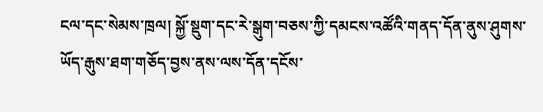ངལ་དང་སེམས་ཁྲལ། སྐྱོ་སྡུག་དང་རེ་སྒུག་བཅས་ཀྱི་དམངས་འཚོའི་གནད་དོན་ནུས་ཤུགས་ཡོད་རྒུས་ཐག་གཅོད་བྱས་ནས་ལས་དོན་དངོས་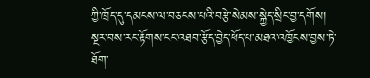ཀྱི་ཁྲོད་དུ་དམངས་ལ་བཅངས་པའི་བརྩེ་སེམས་སྐྱེད་སྲིང་བྱ་དགོས། སྔར་བས་རང་རྟོགས་ངང་འཐབ་རྩོད་བྱེད་ཕོད་པ་མཐའ་འཁྱོངས་བྱས་ཏེ་ཐོག་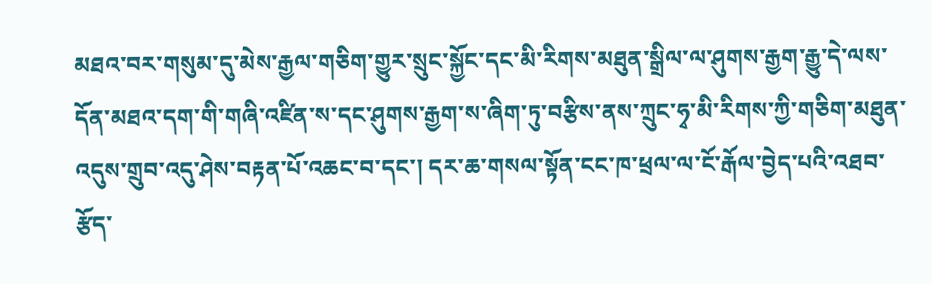མཐའ་བར་གསུམ་དུ་མེས་རྒྱལ་གཅིག་གྱུར་སྲུང་སྐྱོང་དང་མི་རིགས་མཐུན་སྒྲིལ་ལ་ཤུགས་རྒྱག་རྒྱུ་དེ་ལས་དོན་མཐའ་དག་གི་གཞི་འཛིན་ས་དང་ཤུགས་རྒྱག་ས་ཞིག་ཏུ་བརྩིས་ནས་ཀྲུང་ཧྭ་མི་རིགས་ཀྱི་གཅིག་མཐུན་འདུས་གྲུབ་འདུ་ཤེས་བརྟན་པོ་འཆང་བ་དང་། དར་ཆ་གསལ་སྟོན་ངང་ཁ་ཕྲལ་ལ་ངོ་རྒོལ་བྱེད་པའི་འཐབ་རྩོད་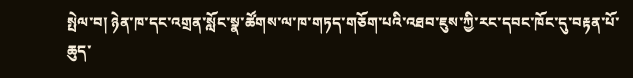སྤེལ་བ། ཉེན་ཁ་དང་འགྲན་སློང་སྣ་ཚོགས་ལ་ཁ་གཏད་གཅོག་པའི་འཐབ་ཇུས་ཀྱི་རང་དབང་ཁོང་དུ་བརྟན་པོ་ཆུད་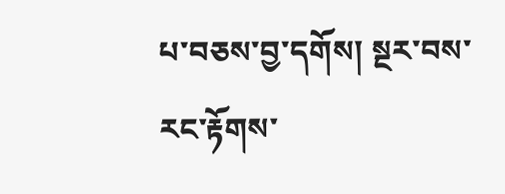པ་བཅས་བྱ་དགོས། སྔར་བས་རང་རྟོགས་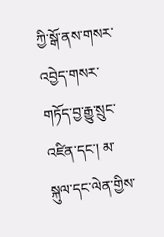ཀྱི་སྒོ་ནས་གསར་འབྱེད་གསར་གཏོད་བྱ་རྒྱུ་སྲུང་འཛིན་དང་། མ་སྐུལ་དང་ལེན་གྱིས་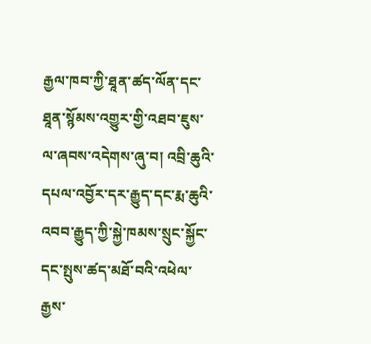རྒྱལ་ཁབ་ཀྱི་ཐཱན་ཚད་ལོན་དང་ཐཱན་སྙོམས་འགྱུར་གྱི་འཐབ་ཇུས་ལ་ཞབས་འདེགས་ཞུ་བ། འབྲི་ཆུའི་དཔལ་འབྱོར་དར་རྒྱུད་དང་རྨ་ཆུའི་འབབ་རྒྱུད་ཀྱི་སྐྱེ་ཁམས་སྲུང་སྐྱོང་དང་སྤུས་ཚད་མཐོ་བའི་འཕེལ་རྒྱས་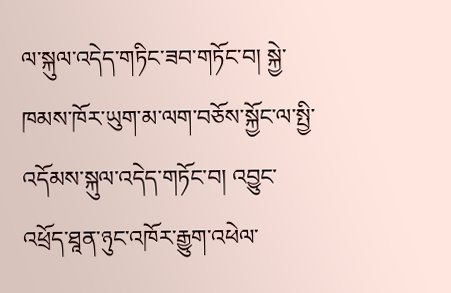ལ་སྐུལ་འདེད་གཏིང་ཟབ་གཏོང་བ། སྐྱེ་ཁམས་ཁོར་ཡུག་མ་ལག་བཅོས་སྐྱོང་ལ་སྤྱི་འདོམས་སྐུལ་འདེད་གཏོང་བ། འབྱུང་འཕྲོད་ཐཱན་ཉུང་འཁོར་རྒྱུག་འཕེལ་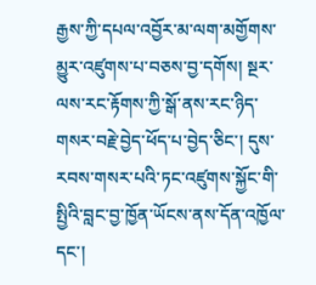རྒྱས་ཀྱི་དཔལ་འབྱོར་མ་ལག་མགྱོགས་མྱུར་འཛུགས་པ་བཅས་བྱ་དགོས། སྔར་ལས་རང་རྟོགས་ཀྱི་སྒོ་ནས་རང་ཉིད་གསར་བརྗེ་བྱེད་ཕོད་པ་བྱེད་ཅིང་། དུས་རབས་གསར་པའི་ཏང་འཛུགས་སྐྱོང་གི་སྤྱིའི་བླང་བྱ་ཁྱོན་ཡོངས་ནས་དོན་འཁྱོལ་དང་།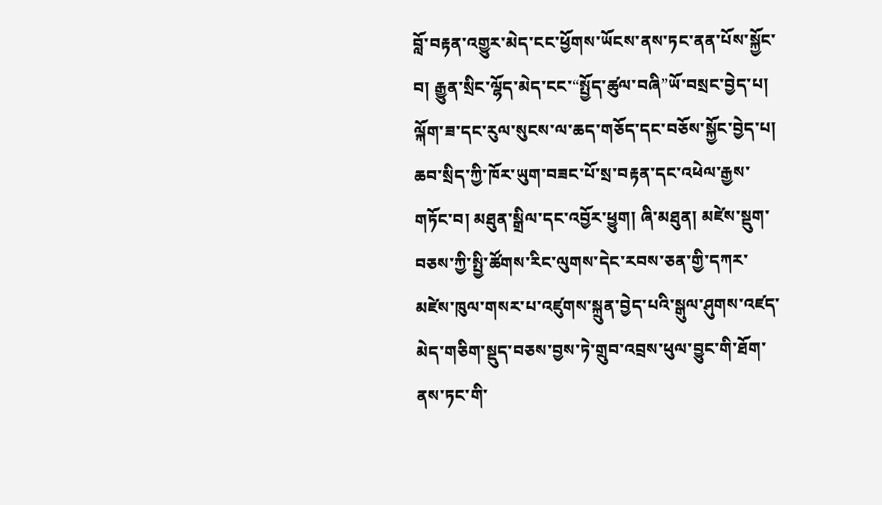བློ་བརྟན་འགྱུར་མེད་ངང་ཕྱོགས་ཡོངས་ནས་ཏང་ནན་པོས་སྐྱོང་བ། རྒྱུན་སྲིང་ལྷོད་མེད་ངང་“སྤྱོད་ཚུལ་བཞི”ཡོ་བསྲང་བྱེད་པ། ལྐོག་ཟ་དང་རུལ་སུངས་ལ་ཆད་གཅོད་དང་བཅོས་སྐྱོང་བྱེད་པ། ཆབ་སྲིད་ཀྱི་ཁོར་ཡུག་བཟང་པོ་སྲ་བརྟན་དང་འཕེལ་རྒྱས་གཏོང་བ། མཐུན་སྒྲིལ་དང་འབྱོར་ཕྱུག། ཞི་མཐུན། མཛེས་སྡུག་བཅས་ཀྱི་སྤྱི་ཚོགས་རིང་ལུགས་དེང་རབས་ཅན་གྱི་དཀར་མཛེས་ཁུལ་གསར་པ་འཛུགས་སྐྲུན་བྱེད་པའི་སྒུལ་ཤུགས་འཛད་མེད་གཅིག་སྡུད་བཅས་བྱས་ཏེ་གྲུབ་འབྲས་ཕུལ་བྱུང་གི་ཐོག་ནས་ཏང་གི་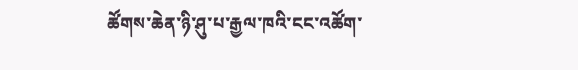ཚོགས་ཆེན་ཉི་ཤུ་པ་རྒྱལ་ཁའི་ངང་འཚོག་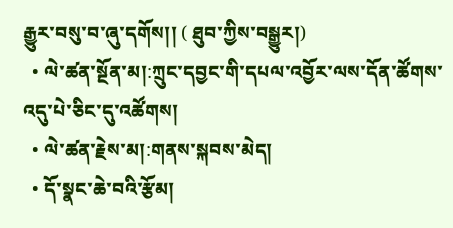རྒྱུར་བསུ་བ་ཞུ་དགོས།། ( ཐུབ་ཀྱིས་བསྒྱུར།)
  • ལེ་ཚན་སྔོན་མ།:ཀྲུང་དབྱང་གི་དཔལ་འབྱོར་ལས་དོན་ཚོགས་འདུ་པེ་ཅིང་དུ་འཚོགས།
  • ལེ་ཚན་རྗེས་མ།:གནས་སྐབས་མེད།
  • དོ་སྣང་ཆེ་བའི་རྩོམ།